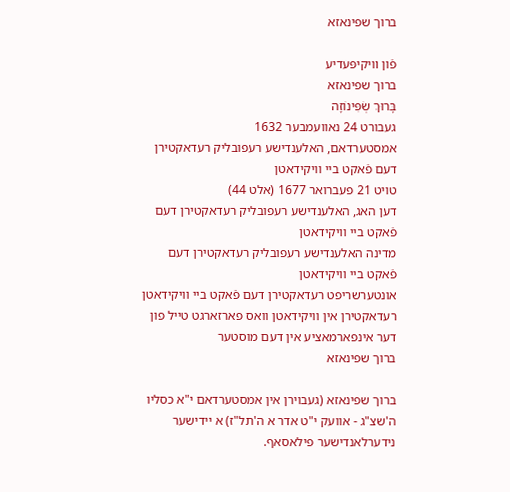ברוך שפינאזא

פֿון װיקיפּעדיע
ברוך שפינאזא
בָּרוּךְ שְׂפִּינוֹזָה
געבורט 24 נאוועמבער 1632
אמסטערדאם, האלענדישע רעפובליק רעדאקטירן דעם פֿאקט ביי וויקידאטן
טויט 21 פעברואר 1677 (אלט 44)
דען האג, האלענדישע רעפובליק רעדאקטירן דעם פֿאקט ביי וויקידאטן
מדינה האלענדישע רעפובליק רעדאקטירן דעם פֿאקט ביי וויקידאטן
אונטערשריפט רעדאקטירן דעם פֿאקט ביי וויקידאטן
רעדאקטירן אין וויקידאטן וואס פארזארגט טייל פון דער אינפארמאציע אין דעם מוסטער
ברוך שפינאזא

ברוך שפינאזא (געבוירן אין אמסטערדאם י"א כסליו ה'שצ"ג - אוועק י"ט אדר א ה'תל"ז) א יידישער נידערלאנדישער פילאסאף.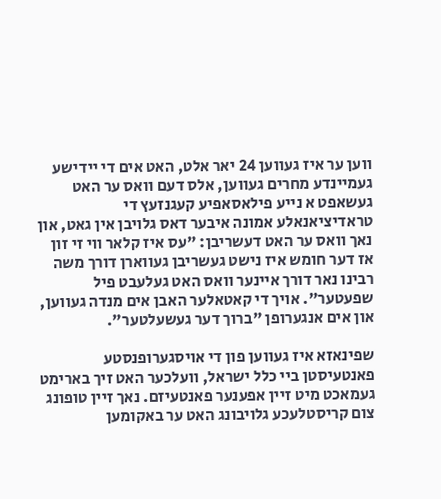ווען ער איז געווען 24 יאר אלט, האט אים די יידישע געמיינדע מחרים געווען, אלס דעם וואס ער האט געשאפט א נייע פילאסאפיע קעגנזעץ די טראדיציאנאלע אמונה איבער דאס גלויבן אין גאט, און נאך וואס ער האט דעשריבן: "עס איז קלאר ווי זי זון אז דער חומש איז נישט געשריבן געווארן דורך משה רבינו נאר דורך איינער וואס האט געלעבט פיל שפעטער". אויך די קאטאלער האבן אים מנדה געווען, און אים אנגערופן "ברוך דער געשעלטער".

שפינאזא איז געווען פון די אויסגערופנסטע פאנטעיסטן ביי כלל ישראל, וועלכער האט זיך בארימט געמאכט מיט זיין אפענער פאנטעיזם. נאך זיין טופונג צום קריסטלעכע גלויבונג האט ער באקומען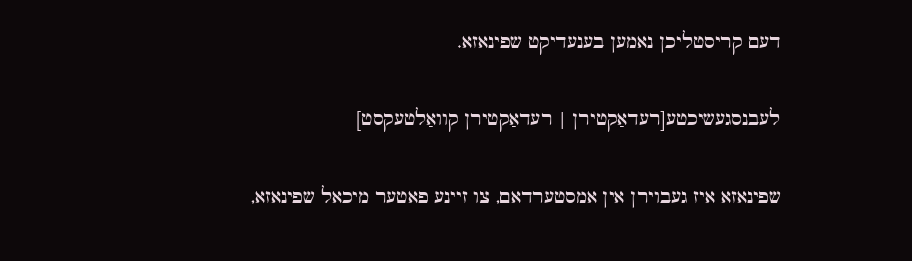דעם קריסטליכן נאמען בענעדיקט שפינאזא.

לעבנסגעשיכטע[רעדאַקטירן | רעדאַקטירן קוואַלטעקסט]

שפינאזא איז געבוירן אין אמסטערדאם, צו זיינע פאטער מיכאל שפינאזא,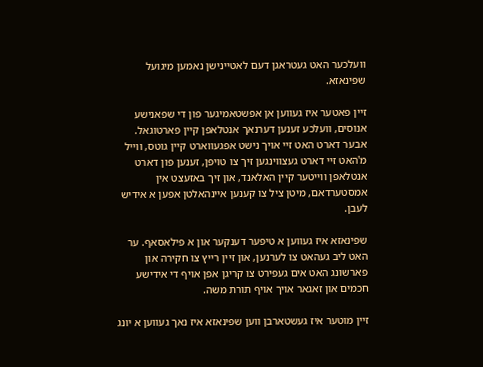וועלכער האט געטראגן דעם לאטיינישן נאמען מיגועל שפינאזא.

זיין פאטער איז געווען אן אפשטאמיגער פון די שפאנישע אנוסים, וועלכע זענען דערנאך אנטלאפן קיין פארטוגאל. אבער דארט האט זיי אויך נישט אפגעווארט קיין גוטס, ווייל מ'האט זיי דארט געצווינגען זיך צו טויפן, זענען פון דארט אנטלאפן ווייטער קיין האלאנד, און זיך באזעצט אין אמסטערדאם, מיטן ציל צו קענען איינהאלטן אפען א אידיש לעבן.

שפינאזא איז געווען א טיפער דענקער און א פילאסאף. ער האט ליב געהאט צו לערנען, און זיין רייץ צו חקירה און פארשונג האט אים געפירט צו קריגן אפן אויף די אידישע חכמים און זאגאר אויך אויף תורת משה.

זיין מוטער איז געשטארבן ווען שפינאזא איז נאך געווען א יונג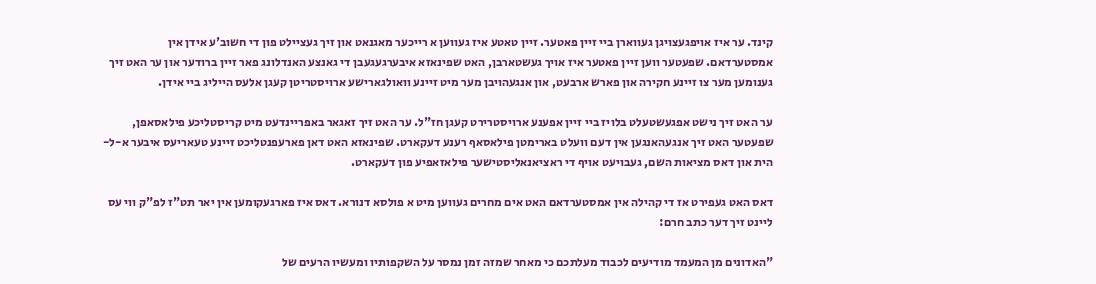קינד. ער איז אויפגעצויגן געווארן ביי זיין פאטער. זיין טאטע איז געווען א רייכער מאגנאט און זיך געציילט פון די חשוב'ע אידן אין אמסטערדאם. שפעטער ווען זיין פאטער איז אויך געשטארבן, האט שפינאזא איבערגעגעבן די גאנצע האנדלונג פאר זיין ברודער און ער האט זיך גענומען מער צו זיינע חקירה און פארש ארבעט, און אנגעהויבן מער מיט זיינע וואולגארישע ארויסטריטן קעגן אלעס הייליג ביי אידן.

ער האט זיך נישט אפגעשטעלט בלויז ביי זיין אפענע ארויסטרירט קעגן חז"ל. ער האט זיך זאגאר באפריינדעט מיט קריסטליכע פילאסאפן, שפעטער האט זיך אנגעהאנגען אין דעם וועלט בארימטן פילאסאף רענע דעקארט. שפינאזא האט דאן פארעפנטליכט זיינע טעאריעס איבער א-ל-הית און דאס מציאות השם, געבויעט אויף די ראציאנאליסטישער פילאזאפיע פון דעקארט.

דאס האט געפירט אז די קהילה אין אמסטערדאם האט אים מחרים געווען מיט א פולסא דנורא. דאס איז פארגעקומען אין יאר תט"ז לפ"ק ווי עס ליינט זיך דער כתב חרם:

"האדונים מן המעמד מודיעים לכבוד מעלתכם כי מאחר שמזה זמן נמסר על השקפותיו ומעשיו הרעים של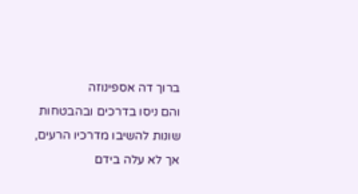ברוך דה אספינוזה
והם ניסו בדרכים ובהבטחות שונות להשיבו מדרכיו הרעים, אך לא עלה בידם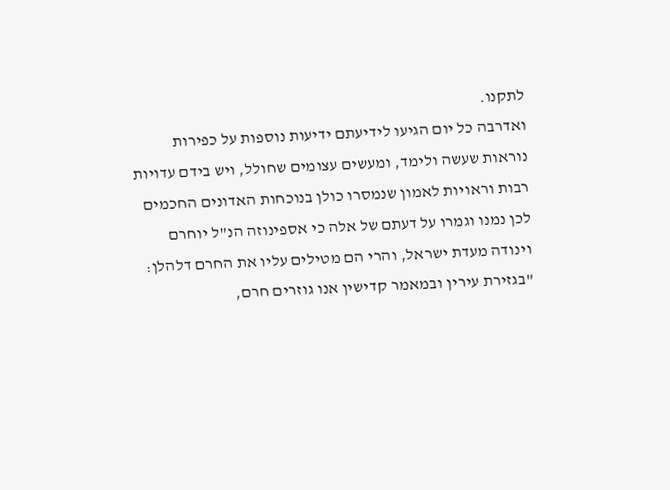לתקנו.
ואדרבה כל יום הגיעו לידיעתם ידיעות נוספות על כפירות נוראות שעשה ולימד, ומעשים עצומים שחולל, ויש בידם עדויות רבות וראויות לאמון שנמסרו כולן בנוכחות האדונים החכמים
לכן נמנו וגמרו על דעתם של אלה כי אספינוזה הנ"ל יוחרם וינודה מעדת ישראל, והרי הם מטילים עליו את החרם דלהלן:
"בגזירת עירין ובמאמר קדישין אנו גוזרים חרם,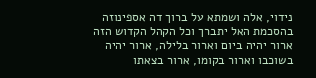נידוי, אלה ושמתא על ברוך דה אספינוזה
בהסכמת האל יתברך וכל הקהל הקדוש הזה
ארור יהיה ביום וארור בלילה, ארור יהיה בשוכבו וארור בקומו, ארור בצאתו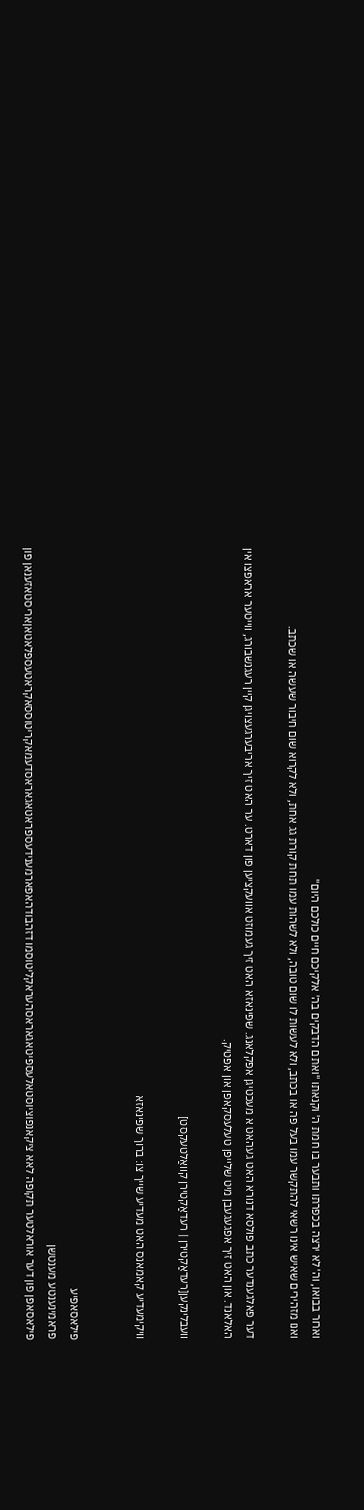וארור בבואו, וה' לא ירצה בכפרתו ותבער בו חמת ה' וקנאתו "ואתם הדבקים בה' אלקיכם חיים כולכם היום"
ואנו מזהירים שאיש אינו רשאי להתקשר עמו בעל פה או בכתב, ולא לעשות לו שום טובה, ולא לשהות עמו תחת קורת גג אחת, ולא לקרוא שום חיבור שעשה או שכתב.

דער פאלגענדער כתב פולסא דנורא האט געהאט א מעכטיגן אפקלאנג. שפינאזא האט זיך געמוזט אוועקציען פון דארט. ער האט זיך אריבערגעצויגן קיין רעגנשבורג, ווייטער אראפצו אין האלאנד. און האט זיך אפגעגעבן מיט שלייפן טעלעסקאפן און אפטיק.

וועבלינקען[רעדאַקטירן | רעדאַקטירן קוואַלטעקסט]

וויקימעדיע קאמאנס האט מעדיע שייך צו: ברוך שפינאזא


פילאסאפיע
פראמינענטע מענטשן
פילאסאפן פון דער אוראלטער תקופה לאא ציקאנפוציוסטאלעספיטאגאראסהעראקליטוסמו דזהבודהאפארמענידעספראטאגאראסדעמאקריטוססאקראטעספלאטאןאריסטאזענאן פון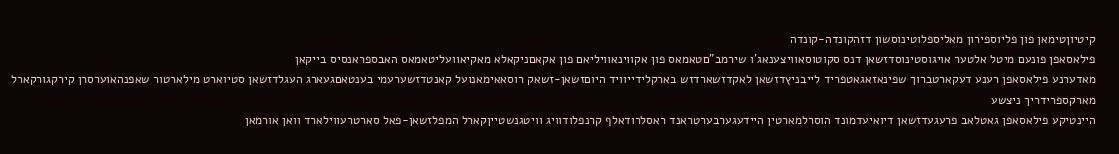קיטיוןטימאן פון פליוספירון מאליספלוטינוסשון דזהקונדה-קונדה
פילאסאפן פונעם מיטל אלטער אויגוסטינוסדזשאן דנס סקוטוסאוויצענאג'ו שירמב"םטאמאס פון אקווינאוויליאם פון אקאםניקאלא מאקיאוועליטאמאס האבספראנסיס בייקאן
מאדערנע פילאסאפן רענע דעקארטברוך שפינאזאגאטפריד לייבניץדזשאן לאקדזשארדזש בארקלידייוויד היוםזשאן-זשאק רוסאאימאנועל קאנטדזשערעמי בענטאםגעארג העגלדזשאן סטיוארט מילארטור שאפנהאוערסרן קירקגורקארל מארקספרידריך ניצשע
היינטיקע פילאסאפן גאטלאב פרעגעדזשאן דיואיעדמונד הוסרלמארטין היידעגערבערטראנד ראסלרודאלף קרנפלודוויג וויטגנשטייןקארל המפלזשאן-פאל סארטרעווילארד וואן אורמאן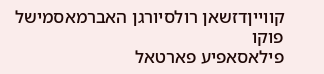קווייןדזשאן רולסיורגן האברמאסמישל פוקו
פילאסאפיע פארטאל